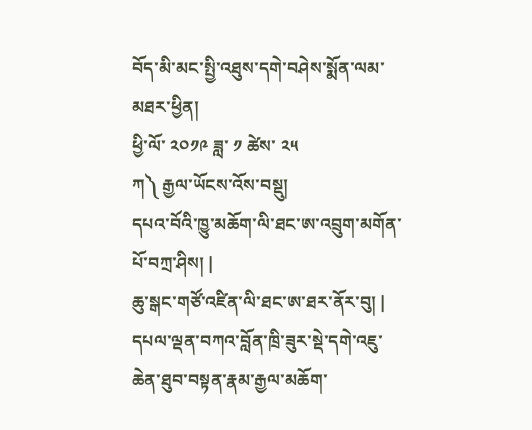བོད་མི་མང་སྤྱི་འཐུས་དགེ་བཤེས་སྨོན་ལམ་མཐར་ཕྱིན།
ཕྱི་ལོ་ ༢༠༡༩ ཟླ་ ༡ ཚེས་ ༢༥
ཀ༽ རྒྱལ་ཡོངས་འོས་བསྡུ།
དཔའ་བོའི་ཁྱུ་མཆོག་ལི་ཐང་ཨ་འབྲུག་མགོན་པོ་བཀྲ་ཤིས། |
ཆུ་སྒང་གཙོ་འཛིན་ལི་ཐང་ཨ་ཐར་ནོར་བུ། |
དཔལ་ལྡན་བཀའ་བློན་ཁྲི་ཟུར་སྡེ་དགེ་འཇུ་ཆེན་ཐུབ་བསྟན་རྣམ་རྒྱལ་མཆོག་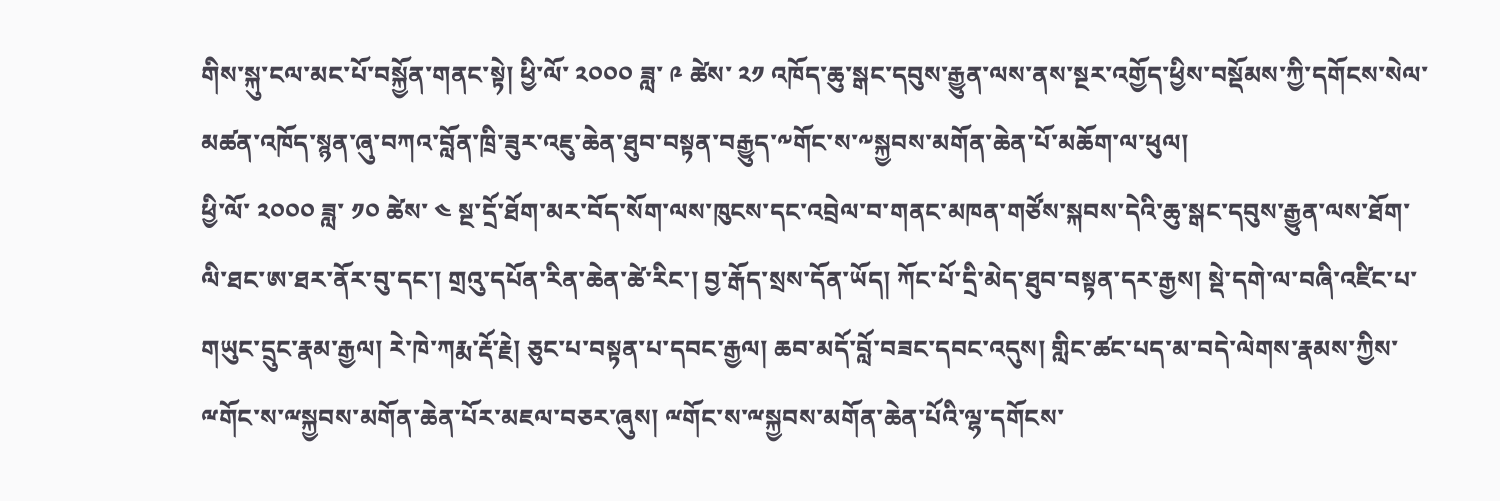གིས་སྐུ་ངལ་མང་པོ་བསྐྱོན་གནང་སྟེ། ཕྱི་ལོ་ ༢༠༠༠ ཟླ་ ༩ ཚེས་ ༢༡ འཁོད་ཆུ་སྒང་དབུས་རྒྱུན་ལས་ནས་སྔར་འགྱོད་ཕྱིས་བསྡོམས་ཀྱི་དགོངས་སེལ་མཚན་འཁོད་སྙན་ཞུ་བཀའ་བློན་ཁྲི་ཟུར་འཇུ་ཆེན་ཐུབ་བསྟན་བརྒྱུད་༸གོང་ས་༸སྐྱབས་མགོན་ཆེན་པོ་མཆོག་ལ་ཕུལ།
ཕྱི་ལོ་ ༢༠༠༠ ཟླ་ ༡༠ ཚེས་ ༤ སྔ་དྲོ་ཐོག་མར་བོད་སོག་ལས་ཁུངས་དང་འབྲེལ་བ་གནང་མཁན་གཙོས་སྐབས་དེའི་ཆུ་སྒང་དབུས་རྒྱུན་ལས་ཐོག་ལི་ཐང་ཨ་ཐར་ནོར་བུ་དང་། གྲའུ་དཔོན་རིན་ཆེན་ཚེ་རིང་། བྱ་རྒོད་སྲས་དོན་ཡོད། ཀོང་པོ་དྲི་མེད་ཐུབ་བསྟན་དར་རྒྱས། སྡེ་དགེ་ལ་བཞི་འཛིང་པ་གཡུང་དྲུང་རྣམ་རྒྱལ། རེ་ཁེ་ཀརྨ་རྡོ་རྗེ། ཅུང་པ་བསྟན་པ་དབང་རྒྱལ། ཆབ་མདོ་བློ་བཟང་དབང་འདུས། གླིང་ཚང་པད་མ་བདེ་ལེགས་རྣམས་ཀྱིས་ྋགོང་ས་ྋསྐྱབས་མགོན་ཆེན་པོར་མཇལ་བཅར་ཞུས། ྋགོང་ས་ྋསྐྱབས་མགོན་ཆེན་པོའི་ལྷ་དགོངས་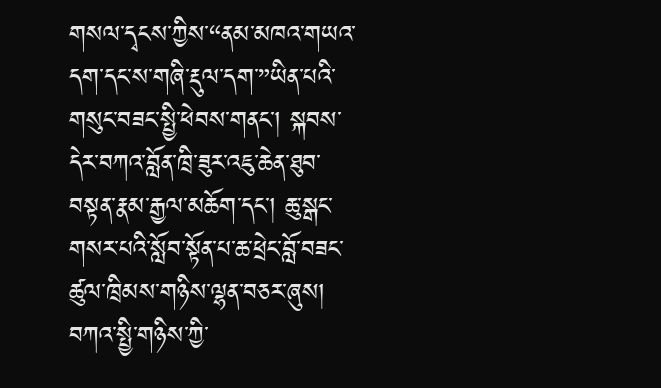གསལ་དྭངས་ཀྱིས་“ནམ་མཁའ་གཡའ་དག་དང་ས་གཞི་རྡུལ་དག་”ཡིན་པའི་གསུང་བཟང་སྤྱི་ཕེབས་གནང་། སྐབས་དེར་བཀའ་བློན་ཁྲི་ཟུར་འཇུ་ཆེན་ཐུབ་བསྟན་རྣམ་རྒྱལ་མཆོག་དང་། ཆུ་སྒང་གསར་པའི་སློབ་སྟོན་པ་ཆ་ཕྲེང་བློ་བཟང་ཚུལ་ཁྲིམས་གཉིས་ལྷན་བཅར་ཞུས།
བཀའ་སྤྱི་གཉིས་ཀྱི་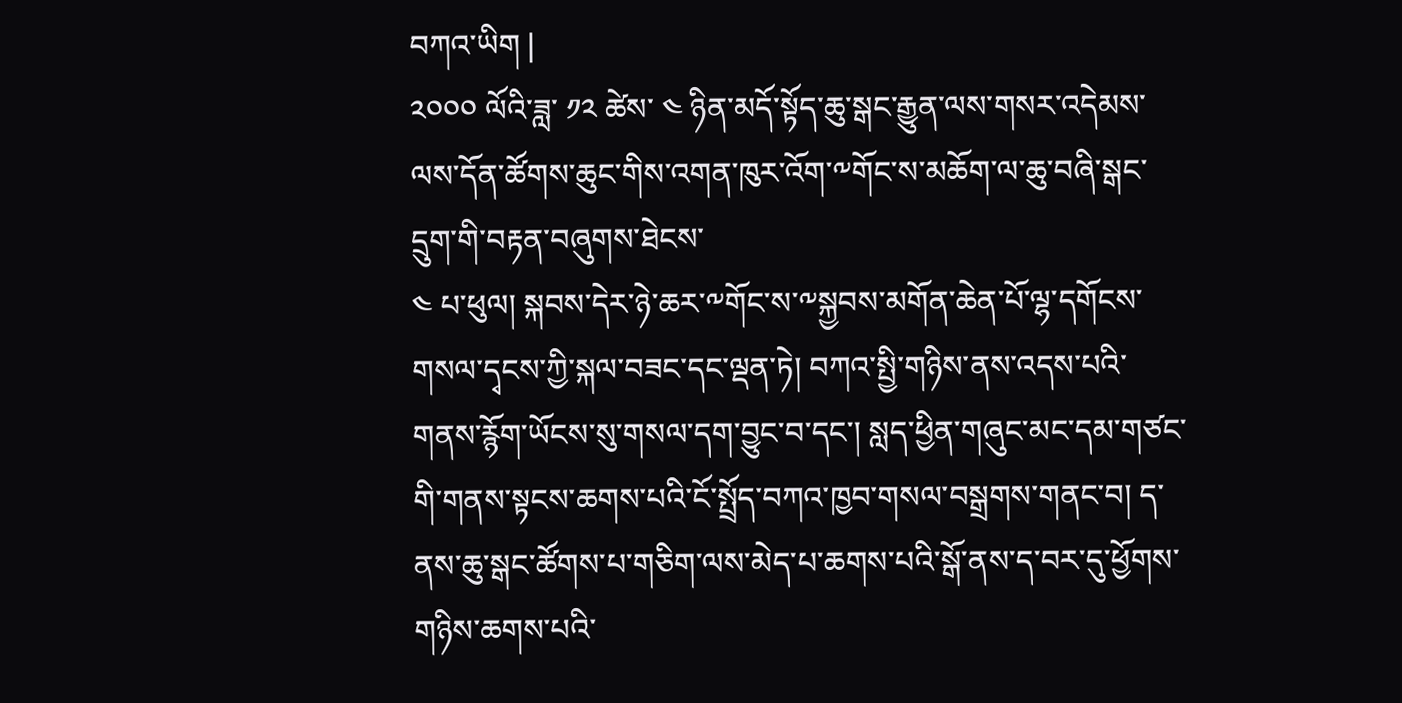བཀའ་ཡིག |
༢༠༠༠ ལོའི་ཟླ་ ༡༢ ཚེས་ ༤ ཉིན་མདོ་སྟོད་ཆུ་སྒང་རྒྱུན་ལས་གསར་འདེམས་ལས་དོན་ཚོགས་ཆུང་གིས་འགན་ཁུར་འོག་༸གོང་ས་མཆོག་ལ་ཆུ་བཞི་སྒང་དྲུག་གི་བརྟན་བཞུགས་ཐེངས་
༤ པ་ཕུལ། སྐབས་དེར་ཉེ་ཆར་༸གོང་ས་༸སྐྱབས་མགོན་ཆེན་པོ་ལྷ་དགོངས་གསལ་དྭངས་ཀྱི་སྐལ་བཟང་དང་ལྡན་ཏེ། བཀའ་སྤྱི་གཉིས་ནས་འདས་པའི་གནས་རྙོག་ཡོངས་སུ་གསལ་དག་བྱུང་བ་དང་། སླད་ཕྱིན་གཞུང་མང་དམ་གཙང་གི་གནས་སྟངས་ཆགས་པའི་ངོ་སྤྲོད་བཀའ་ཁྱབ་གསལ་བསྒྲགས་གནང་བ། ད་ནས་ཆུ་སྒང་ཚོགས་པ་གཅིག་ལས་མེད་པ་ཆགས་པའི་སྒོ་ནས་ད་བར་དུ་ཕྱོགས་གཉིས་ཆགས་པའི་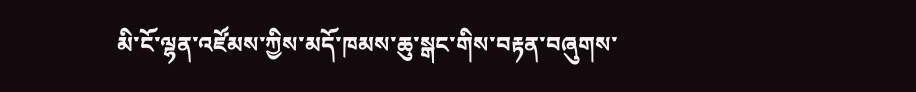མི་ངོ་ལྷན་འཛོམས་ཀྱིས་མདོ་ཁམས་ཆུ་སྒང་གིས་བརྟན་བཞུགས་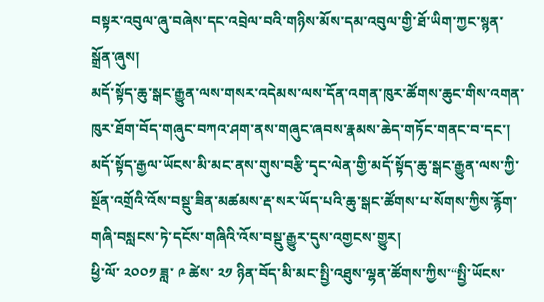བསྟར་འབུལ་ཞུ་བཞེས་དང་འབྲེལ་བའི་གཉིས་མོས་དམ་འབུལ་གྱི་ཐོ་ཡིག་ཀྱང་སྙན་སྒྲོན་ཞུས།
མདོ་སྟོད་ཆུ་སྒང་རྒྱུན་ལས་གསར་འདེམས་ལས་དོན་འགན་ཁུར་ཚོགས་ཆུང་གིས་འགན་ཁུར་ཐོག་བོད་གཞུང་བཀའ་ཤག་ནས་གཞུང་ཞབས་རྣམས་ཆེད་གཏོང་གནང་བ་དང་། མདོ་སྟོད་རྒྱལ་ཡོངས་མི་མང་ནས་གུས་བརྩི་དྭང་ལེན་གྱི་མདོ་སྟོད་ཆུ་སྒང་རྒྱུན་ལས་ཀྱི་སྔོན་འགྲོའི་འོས་བསྡུ་ཟིན་མཚམས་རྡ་སར་ཡོད་པའི་ཆུ་སྒང་ཚོགས་པ་སོགས་ཀྱིས་རྙོག་གཞི་བསླངས་ཏེ་དངོས་གཞིའི་འོས་བསྡུ་རྒྱུར་དུས་འགྱངས་གྱུར།
ཕྱི་ལོ་ ༢༠༠༡ ཟླ་ ༩ ཚེས་ ༢༡ ཉིན་བོད་མི་མང་སྤྱི་འཐུས་ལྷན་ཚོགས་ཀྱིས་“སྤྱི་ཡོངས་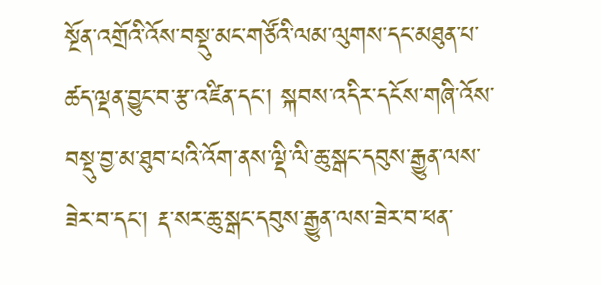སྔོན་འགྲོའི་འོས་བསྡུ་མང་གཙོའི་ལམ་ལུགས་དང་མཐུན་པ་ཚད་ལྡན་བྱུང་བ་རྩ་འཛིན་དང་། སྐབས་འདིར་དངོས་གཞི་འོས་བསྡུ་བྱ་མ་ཐུབ་པའི་འོག་ནས་ལྡི་ལི་ཆུ་སྒང་དབུས་རྒྱུན་ལས་ཟེར་བ་དང་། རྡ་སར་ཆུ་སྒང་དབུས་རྒྱུན་ལས་ཟེར་བ་ཕན་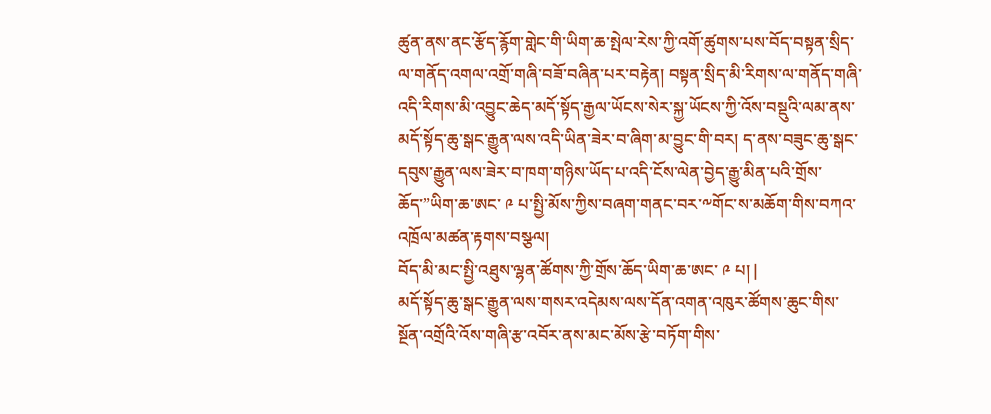ཚུན་ནས་ནང་རྩོད་རྙོག་གླེང་གི་ཡིག་ཆ་སྤེལ་རེས་ཀྱི་འགོ་ཚུགས་པས་བོད་བསྟན་སྲིད་ལ་གནོད་འགལ་འགྲོ་གཞི་བཟོ་བཞིན་པར་བརྟེན། བསྟན་སྲིད་མི་རིགས་ལ་གནོད་གཞི་འདི་རིགས་མི་འབྱུང་ཆེད་མདོ་སྟོད་རྒྱལ་ཡོངས་སེར་སྐྱ་ཡོངས་ཀྱི་འོས་བསྡུའི་ལམ་ནས་མདོ་སྟོད་ཆུ་སྒང་རྒྱུན་ལས་འདི་ཡིན་ཟེར་བ་ཞིག་མ་བྱུང་གི་བར། ད་ནས་བཟུང་ཆུ་སྒང་དབུས་རྒྱུན་ལས་ཟེར་བ་ཁག་གཉིས་ཡོད་པ་འདི་ངོས་ལེན་བྱེད་རྒྱུ་མིན་པའི་གྲོས་ཆོད་”ཡིག་ཆ་ཨང་ ༩ པ་སྤྱི་མོས་ཀྱིས་བཞག་གནང་བར་༸གོང་ས་མཆོག་གིས་བཀའ་འཁྲོལ་མཚན་རྟགས་བསྩལ།
བོད་མི་མང་སྤྱི་འཐུས་ལྷན་ཚོགས་ཀྱི་གྲོས་ཆོད་ཡིག་ཆ་ཨང་ ༩ པ། |
མདོ་སྟོད་ཆུ་སྒང་རྒྱུན་ལས་གསར་འདེམས་ལས་དོན་འགན་འཁུར་ཚོགས་ཆུང་གིས་སྔོན་འགྲོའི་འོས་གཞི་རྩ་འབོར་ནས་མང་མོས་རྩེ་བཏོག་གིས་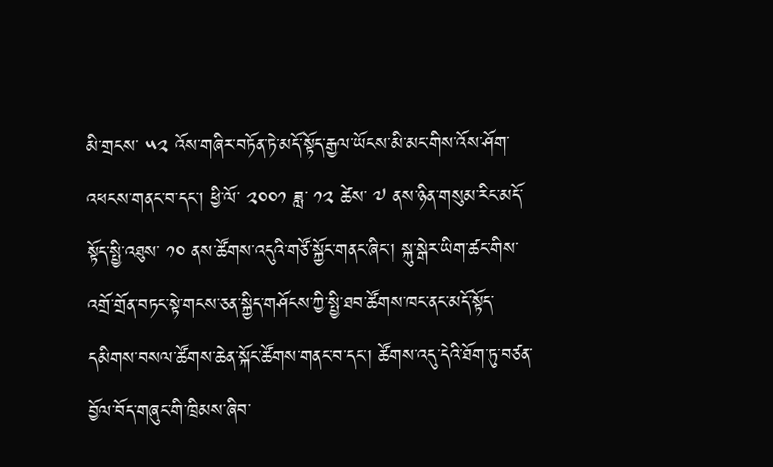མི་གྲངས་ ༥༢ འོས་གཞིར་བཏོན་ཏེ་མདོ་སྟོད་རྒྱལ་ཡོངས་མི་མང་གིས་འོས་ཤོག་འཕངས་གནང་བ་དང་། ཕྱི་ལོ་ ༢༠༠༡ ཟླ་ ༡༢ ཚེས་ ༧ ནས་ཉིན་གསུམ་རིང་མདོ་སྟོད་སྤྱི་འཐུས་ ༡༠ ནས་ཚོགས་འདུའི་གཙོ་སྐྱོང་གནང་ཞིང་། སྐུ་སྒེར་ཡིག་ཚང་གིས་འགྲོ་གྲོན་བཏང་སྟེ་གངས་ཅན་སྐྱིད་གཤོངས་ཀྱི་སྤྱི་ཐབ་ཚོགས་ཁང་ནང་མདོ་སྟོད་དམིགས་བསལ་ཚོགས་ཆེན་སྐོང་ཚོགས་གནང་བ་དང་། ཚོགས་འདུ་དེའི་ཐོག་ཏུ་བཙན་བྱོལ་བོད་གཞུང་གི་ཁྲིམས་ཞིབ་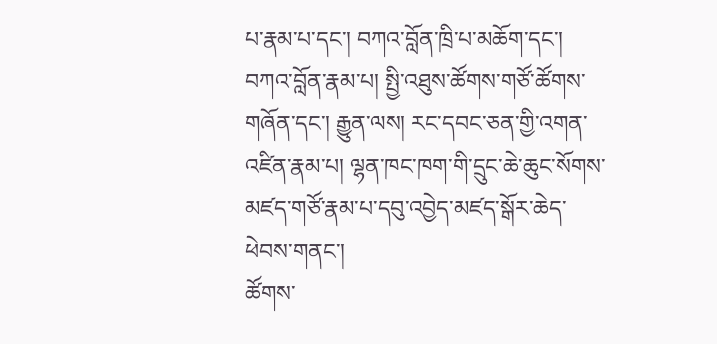པ་རྣམ་པ་དང་། བཀའ་བློན་ཁྲི་པ་མཆོག་དང་། བཀའ་བློན་རྣམ་པ། སྤྱི་འཐུས་ཚོགས་གཙོ་ཚོགས་གཞོན་དང་། རྒྱུན་ལས། རང་དབང་ཅན་གྱི་འགན་འཛིན་རྣམ་པ། ལྷན་ཁང་ཁག་གི་དྲུང་ཆེ་ཆུང་སོགས་མཛད་གཙོ་རྣམ་པ་དབུ་འབྱེད་མཛད་སྒོར་ཆེད་ཕེབས་གནང་།
ཚོགས་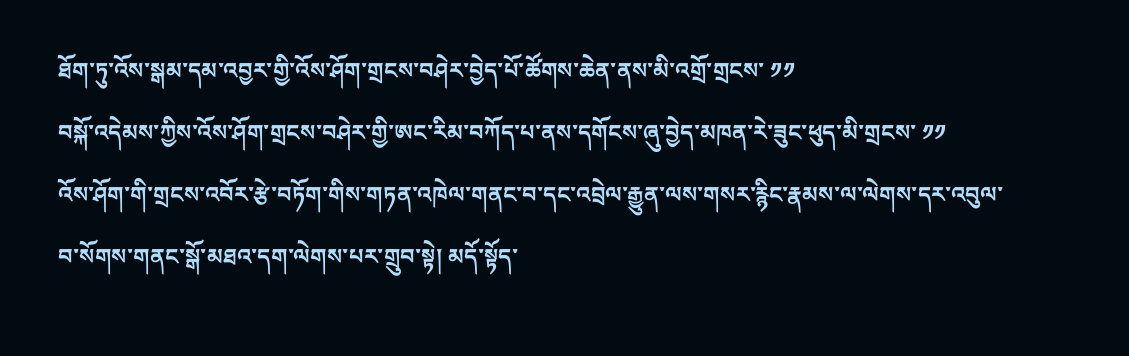ཐོག་ཏུ་འོས་སྒམ་དམ་འབྱར་གྱི་འོས་ཤོག་གྲངས་བཤེར་བྱེད་པོ་ཚོགས་ཆེན་ནས་མི་འགྲོ་གྲངས་ ༡༡
བསྐོ་འདེམས་ཀྱིས་འོས་ཤོག་གྲངས་བཤེར་གྱི་ཨང་རིམ་བཀོད་པ་ནས་དགོངས་ཞུ་བྱེད་མཁན་རེ་ཟུང་ཕུད་མི་གྲངས་ ༡༡
འོས་ཤོག་གི་གྲངས་འབོར་རྩེ་བཏོག་གིས་གཏན་འཁེལ་གནང་བ་དང་འབྲེལ་རྒྱུན་ལས་གསར་རྙིང་རྣམས་ལ་ལེགས་དར་འབུལ་བ་སོགས་གནང་སྒོ་མཐའ་དག་ལེགས་པར་གྲུབ་སྟེ། མདོ་སྟོད་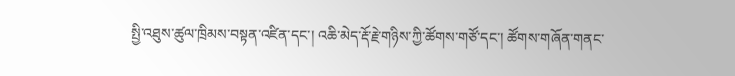སྤྱི་འཐུས་ཚུལ་ཁྲིམས་བསྟན་འཛིན་དང་། འཆི་མེད་རྡོ་རྗེ་གཉིས་ཀྱི་ཚོགས་གཙོ་དང་། ཚོགས་གཞོན་གནང་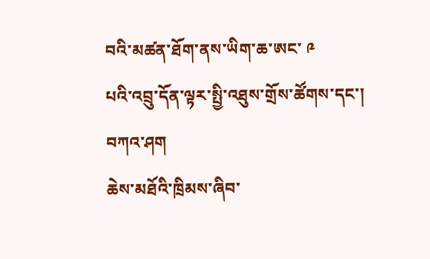བའི་མཚན་ཐོག་ནས་ཡིག་ཆ་ཨང་ ༩
པའི་འབྲུ་དོན་ལྟར་སྤྱི་འཐུས་གྲོས་ཚོགས་དང་། བཀའ་ཤག
ཆེས་མཐོའི་ཁྲིམས་ཞིབ་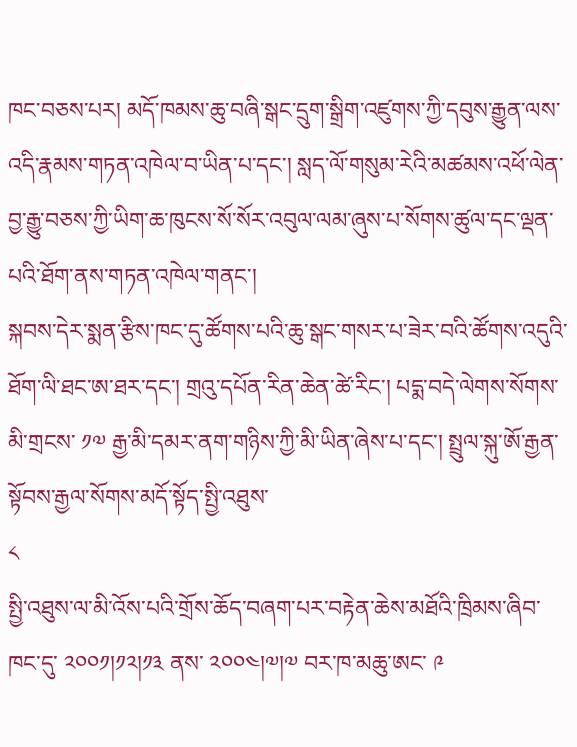ཁང་བཅས་པར། མདོ་ཁམས་ཆུ་བཞི་སྒང་དྲུག་སྒྲིག་འཛུགས་ཀྱི་དབུས་རྒྱུན་ལས་འདི་རྣམས་གཏན་འཁེལ་བ་ཡིན་པ་དང་། སླད་ལོ་གསུམ་རེའི་མཚམས་འཕོ་ལེན་བྱ་རྒྱུ་བཅས་ཀྱི་ཡིག་ཆ་ཁུངས་སོ་སོར་འབུལ་ལམ་ཞུས་པ་སོགས་ཚུལ་དང་ལྡན་པའི་ཐོག་ནས་གཏན་འཁེལ་གནང་།
སྐབས་དེར་སྨན་རྩིས་ཁང་དུ་ཚོགས་པའི་ཆུ་སྒང་གསར་པ་ཟེར་བའི་ཚོགས་འདུའི་ཐོག་ལི་ཐང་ཨ་ཐར་དང་། གྲའུ་དཔོན་རིན་ཆེན་ཚེ་རིང་། པདྨ་བདེ་ལེགས་སོགས་མི་གྲངས་ ༡༧ རྒྱ་མི་དམར་ནག་གཉིས་ཀྱི་མི་ཡིན་ཞེས་པ་དང་། སྤྲུལ་སྐུ་ཨོ་རྒྱན་སྟོབས་རྒྱལ་སོགས་མདོ་སྟོད་སྤྱི་འཐུས་
༨
སྤྱི་འཐུས་ལ་མི་འོས་པའི་གྲོས་ཆོད་བཞག་པར་བརྟེན་ཆེས་མཐོའི་ཁྲིམས་ཞིབ་ཁང་དུ་ ༢༠༠༡།༡༢།༡༣ ནས་ ༢༠༠༤།༧།༧ བར་ཁ་མཆུ་ཨང་ ༩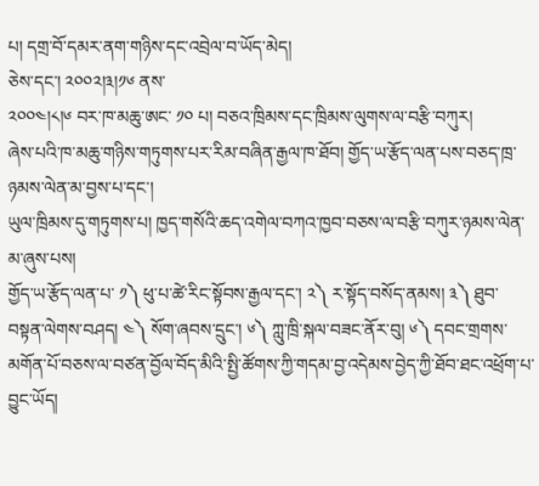པ། དགྲ་བོ་དམར་ནག་གཉིས་དང་འབྲེལ་བ་ཡོད་མེད།
ཅེས་དང་། ༢༠༠༢།༣།༡༦ ནས་
༢༠༠༤།༨།༦ བར་ཁ་མཆུ་ཨང་ ༡༠ པ། བཅའ་ཁྲིམས་དང་ཁྲིམས་ལུགས་ལ་བརྩི་བཀུར།
ཞེས་པའི་ཁ་མཆུ་གཉིས་གཏུགས་པར་རིམ་བཞིན་རྒྱལ་ཁ་ཐོབ། གྱོད་ཡ་རྩོད་ལན་པས་བཅད་ཁྲ་ཉམས་ལེན་མ་བྱས་པ་དང་།
ཡུལ་ཁྲིམས་དུ་གཏུགས་པ། ཁྱད་གསོའི་ཆད་འགེལ་བཀའ་ཁྱབ་བཅས་ལ་བརྩི་བཀུར་ཉམས་ལེན་མ་ཞུས་པས།
གྱོད་ཡ་རྩོད་ལན་པ་ ༡༽ ཕུ་པ་ཚེ་རིང་སྟོབས་རྒྱལ་དང་། ༢༽ ར་སྟོད་བསོད་ནམས། ༣༽ ཐུབ་བསྟན་ལེགས་བཤད། ༤༽ སོག་ཞབས་དྲུང་། ༦༽ ཀླུ་ཁྲི་སྐལ་བཟང་ནོར་བུ། ༦༽ དབང་གྲགས་མགོན་པོ་བཅས་ལ་བཙན་བྱོལ་བོད་མིའི་སྤྱི་ཚོགས་ཀྱི་གདམ་བྱ་འདེམས་བྱེད་ཀྱི་ཐོབ་ཐང་འཕྲོག་པ་བྱུང་ཡོད།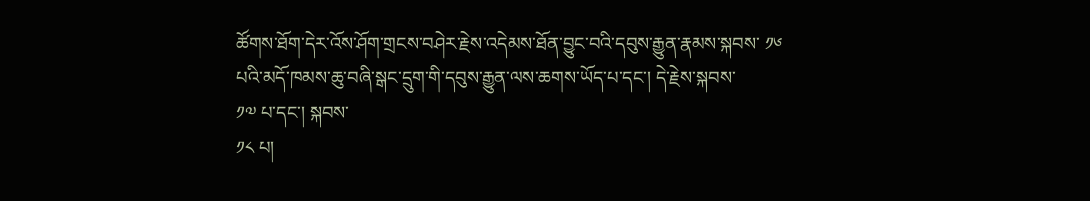ཚོགས་ཐོག་དེར་འོས་ཤོག་གྲངས་བཤེར་རྗེས་འདེམས་ཐོན་བྱུང་བའི་དབུས་རྒྱུན་རྣམས་སྐབས་ ༡༦
པའི་མདོ་ཁམས་ཆུ་བཞི་སྒང་དྲུག་གི་དབུས་རྒྱུན་ལས་ཆགས་ཡོད་པ་དང་། དེ་རྗེས་སྐབས་
༡༧ པ་དང་། སྐབས་
༡༨ པ།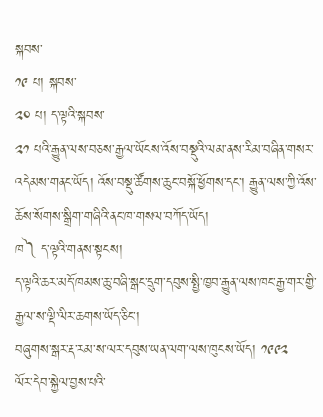སྐབས་
༡༩ པ། སྐབས་
༢༠ པ། ད་ལྟའི་སྐབས་
༢༡ པའི་རྒྱུན་ལས་བཅས་རྒྱལ་ཡོངས་འོས་བསྡུའི་ལམ་ནས་རིམ་བཞིན་གསར་འདེམས་གནང་ཡོད། འོས་བསྡུ་ཚོགས་ཆུང་བསྐོ་ཕྱོགས་དང་། རྒྱུན་ལས་ཀྱི་འོས་ཆོས་སོགས་སྒྲིག་གཞིའི་ནང་ཁ་གསལ་བཀོད་ཡོད།
ཁ༽ ད་ལྟའི་གནས་སྟངས།
ད་ལྟའི་ཆར་མདོ་ཁམས་ཆུ་བཞི་སྒང་དྲུག་དབུས་སྤྱི་ཁྱབ་རྒྱུན་ལས་ཁང་རྒྱ་གར་གྱི་རྒྱལ་ས་ལྡི་ལིར་ཆགས་ཡོད་ཅིང་།
བཞུགས་སྒར་རྡ་རམ་ས་ལར་དབུས་ཡན་ལག་ལས་ཁུངས་ཡོད། ༡༩༩༢
ལོར་དེབ་སྐྱེལ་བྱས་པའི་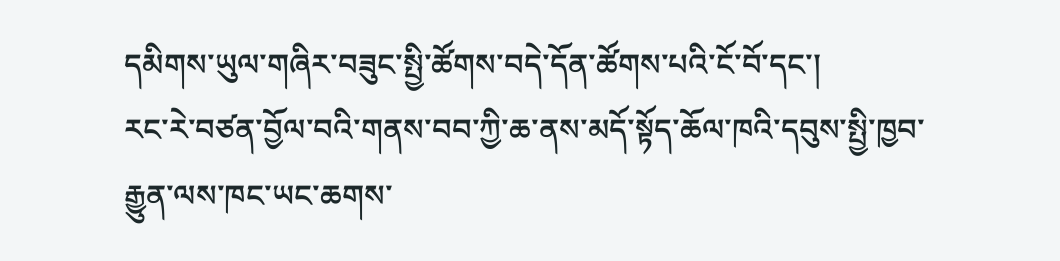དམིགས་ཡུལ་གཞིར་བཟུང་སྤྱི་ཚོགས་བདེ་དོན་ཚོགས་པའི་ངོ་བོ་དང་།
རང་རེ་བཙན་བྱོལ་བའི་གནས་བབ་ཀྱི་ཆ་ནས་མདོ་སྟོད་ཆོལ་ཁའི་དབུས་སྤྱི་ཁྱབ་རྒྱུན་ལས་ཁང་ཡང་ཆགས་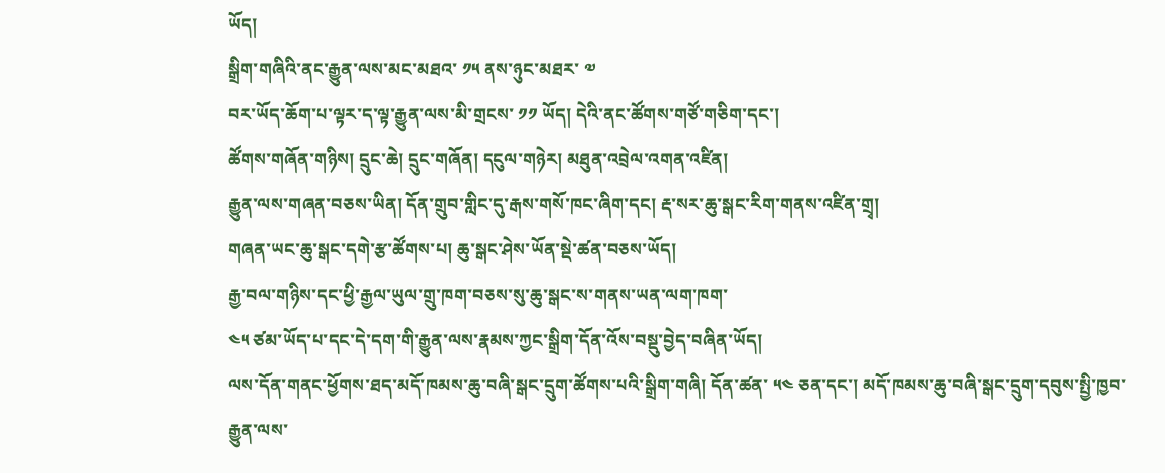ཡོད།
སྒྲིག་གཞིའི་ནང་རྒྱུན་ལས་མང་མཐའ་ ༡༥ ནས་ཉུང་མཐར་ ༧
བར་ཡོད་ཆོག་པ་ལྟར་ད་ལྟ་རྒྱུན་ལས་མི་གྲངས་ ༡༡ ཡོད། དེའི་ནང་ཚོགས་གཙོ་གཅིག་དང་།
ཚོགས་གཞོན་གཉིས། དྲུང་ཆེ། དྲུང་གཞོན། དངུལ་གཉེར། མཐུན་འབྲེལ་འགན་འཛིན།
རྒྱུན་ལས་གཞན་བཅས་ཡིན། དོན་གྲུབ་གླིང་དུ་རྒས་གསོ་ཁང་ཞིག་དང། རྡ་སར་ཆུ་སྒང་རིག་གནས་འཛིན་གྲྭ།
གཞན་ཡང་ཆུ་སྒང་དགེ་རྩ་ཚོགས་པ། ཆུ་སྒང་ཤེས་ཡོན་སྡེ་ཚན་བཅས་ཡོད།
རྒྱ་བལ་གཉིས་དང་ཕྱི་རྒྱལ་ཡུལ་གྲུ་ཁག་བཅས་སུ་ཆུ་སྒང་ས་གནས་ཡན་ལག་ཁག་
༤༥ ཙམ་ཡོད་པ་དང་དེ་དག་གི་རྒྱུན་ལས་རྣམས་ཀྱང་སྒྲིག་དོན་འོས་བསྡུ་བྱེད་བཞིན་ཡོད།
ལས་དོན་གནང་ཕྱོགས་ཐད་མདོ་ཁམས་ཆུ་བཞི་སྒང་དྲུག་ཚོགས་པའི་སྒྲིག་གཞི། དོན་ཚན་ ༥༤ ཅན་དང་། མདོ་ཁམས་ཆུ་བཞི་སྒང་དྲུག་དབུས་སྤྱི་ཁྱབ་རྒྱུན་ལས་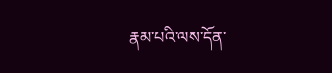རྣམ་པའི་ལས་དོན་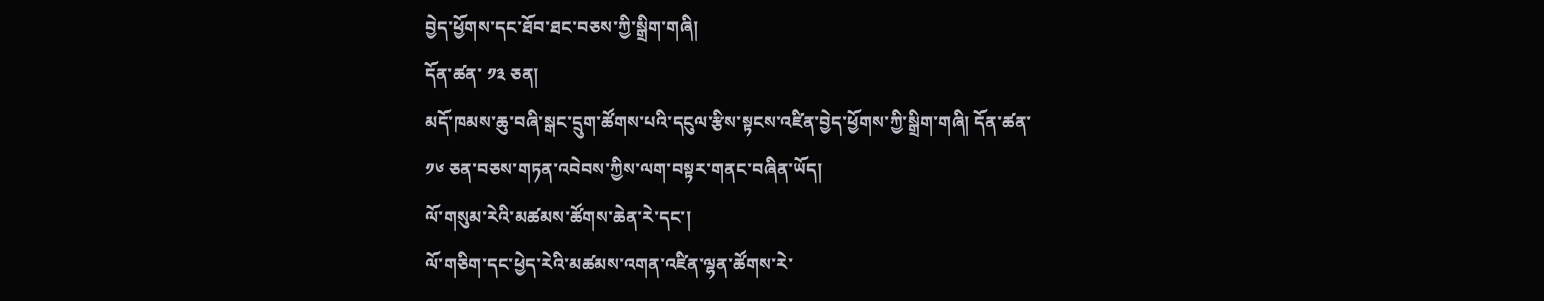བྱེད་ཕྱོགས་དང་ཐོབ་ཐང་བཅས་ཀྱི་སྒྲིག་གཞི།
དོན་ཚན་ ༡༣ ཅན།
མདོ་ཁམས་ཆུ་བཞི་སྒང་དྲུག་ཚོགས་པའི་དངུལ་རྩིས་སྟངས་འཛིན་བྱེད་ཕྱོགས་ཀྱི་སྒྲིག་གཞི། དོན་ཚན་
༡༦ ཅན་བཅས་གཏན་འབེབས་ཀྱིས་ལག་བསྟར་གནང་བཞིན་ཡོད།
ལོ་གསུམ་རེའི་མཚམས་ཚོགས་ཆེན་རེ་དང་།
ལོ་གཅིག་དང་ཕྱེད་རེའི་མཚམས་འགན་འཛིན་ལྷན་ཚོགས་རེ་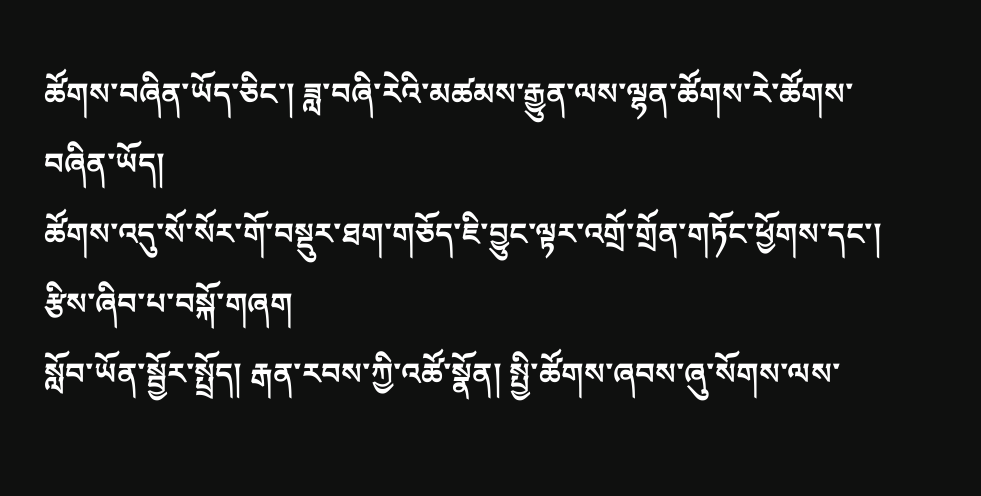ཚོགས་བཞིན་ཡོད་ཅིང་། ཟླ་བཞི་རེའི་མཚམས་རྒྱུན་ལས་ལྷན་ཚོགས་རེ་ཚོགས་བཞིན་ཡོད།
ཚོགས་འདུ་སོ་སོར་གོ་བསྡུར་ཐག་གཅོད་ཇི་བྱུང་ལྟར་འགྲོ་གྲོན་གཏོང་ཕྱོགས་དང་། རྩིས་ཞིབ་པ་བསྐོ་གཞག
སློབ་ཡོན་སྦྱོར་སྤྲོད། རྒན་རབས་ཀྱི་འཚོ་སྣོན། སྤྱི་ཚོགས་ཞབས་ཞུ་སོགས་ལས་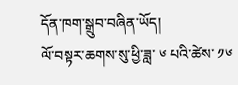དོན་ཁག་སྒྲུབ་བཞིན་ཡོད།
ལོ་བསྟར་ཆགས་སུ་ཕྱི་ཟླ་ ༦ པའི་ཚེས་ ༡༦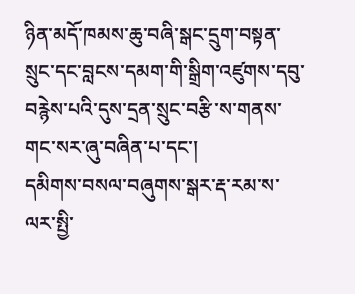ཉིན་མདོ་ཁམས་ཆུ་བཞི་སྒང་དྲུག་བསྟན་སྲུང་དང་བླངས་དམག་གི་སྒྲིག་འཛུགས་དབུ་བརྙེས་པའི་དུས་དྲན་སྲུང་བརྩི་ས་གནས་གང་སར་ཞུ་བཞིན་པ་དང་།
དམིགས་བསལ་བཞུགས་སྒར་རྡ་རམ་ས་ལར་སྤྱི་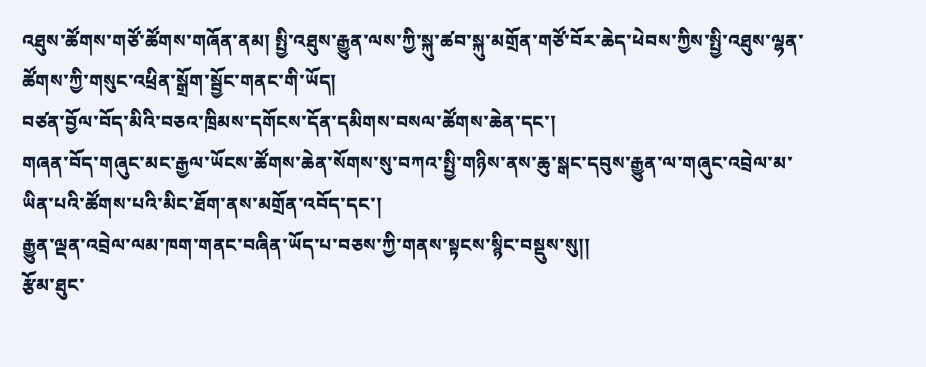འཐུས་ཚོགས་གཙོ་ཚོགས་གཞོན་ནམ། སྤྱི་འཐུས་རྒྱུན་ལས་ཀྱི་སྐུ་ཚབ་སྐུ་མགྲོན་གཙོ་བོར་ཆེད་ཕེབས་ཀྱིས་སྤྱི་འཐུས་ལྷན་ཚོགས་ཀྱི་གསུང་འཕྲིན་སྒྲོག་སྦྱོང་གནང་གི་ཡོད།
བཙན་བྱོལ་བོད་མིའི་བཅའ་ཁྲིམས་དགོངས་དོན་དམིགས་བསལ་ཚོགས་ཆེན་དང་།
གཞན་བོད་གཞུང་མང་རྒྱལ་ཡོངས་ཚོགས་ཆེན་སོགས་སུ་བཀའ་སྤྱི་གཉིས་ནས་ཆུ་སྒང་དབུས་རྒྱུན་ལ་གཞུང་འབྲེལ་མ་ཡིན་པའི་ཚོགས་པའི་མིང་ཐོག་ནས་མགྲོན་འབོད་དང་།
རྒྱུན་ལྡན་འབྲེལ་ལམ་ཁག་གནང་བཞིན་ཡོད་པ་བཅས་ཀྱི་གནས་སྟངས་སྙིང་བསྡུས་སུ།།
རྩོམ་ཐུང་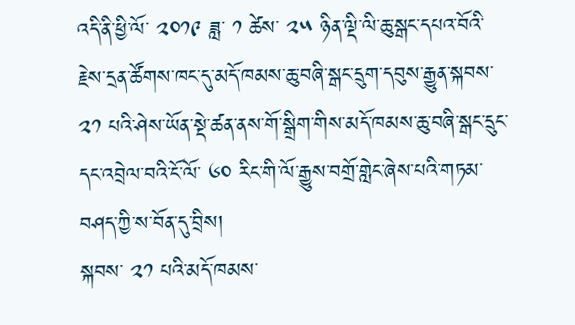འདི་ནི་ཕྱི་ལོ་ ༢༠༡༩ ཟླ་ ༡ ཚེས་ ༢༥ ཉིན་ལྡི་ལི་ཆུ་སྒང་དཔའ་བོའི་རྗེས་དྲན་ཚོགས་ཁང་དུ་མདོ་ཁམས་ཆུ་བཞི་སྒང་དྲུག་དབུས་རྒྱུན་སྐབས་ ༢༡ པའི་ཤེས་ཡོན་སྡེ་ཚན་ནས་གོ་སྒྲིག་གིས་མདོ་ཁམས་ཆུ་བཞི་སྒང་དྲུང་དང་འབྲེལ་བའི་ངོ་ལོ་ ༦༠ རིང་གི་ལོ་རྒྱུས་བགྲོ་གླེང་ཞེས་པའི་གཏམ་བཤད་ཀྱི་ས་བོན་དུ་བྲིས།
སྐབས་ ༢༡ པའི་མདོ་ཁམས་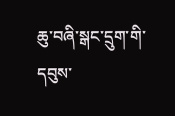ཆུ་བཞི་སྒང་དྲུག་གི་དབུས་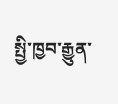སྤྱི་ཁྱབ་རྒྱུན་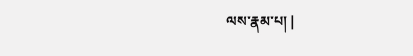ལས་རྣམ་པ། |